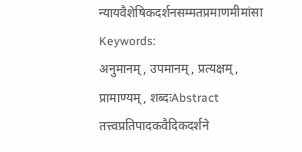न्यायवैशेषिकदर्शनसम्मतप्रमाणमीमांसा
Keywords:
अनुमानम्, उपमानम्, प्रत्यक्षम्, प्रामाण्यम्, शब्दःAbstract
तत्त्वप्रतिपादकवैदिकदर्शने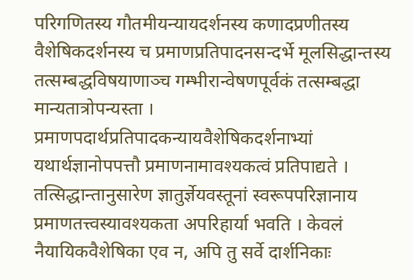परिगणितस्य गौतमीयन्यायदर्शनस्य कणादप्रणीतस्य वैशेषिकदर्शनस्य च प्रमाणप्रतिपादनसन्दर्भे मूलसिद्धान्तस्य तत्सम्बद्धविषयाणाञ्च गम्भीरान्वेषणपूर्वकं तत्सम्बद्धा मान्यतात्रोपन्यस्ता । प्रमाणपदार्थप्रतिपादकन्यायवैशेषिकदर्शनाभ्यां यथार्थज्ञानोपपत्तौ प्रमाणनामावश्यकत्वं प्रतिपाद्यते । तत्सिद्धान्तानुसारेण ज्ञातुर्ज्ञेयवस्तूनां स्वरूपपरिज्ञानाय प्रमाणतत्त्वस्यावश्यकता अपरिहार्या भवति । केवलं नैयायिकवैशेषिका एव न, अपि तु सर्वे दार्शनिकाः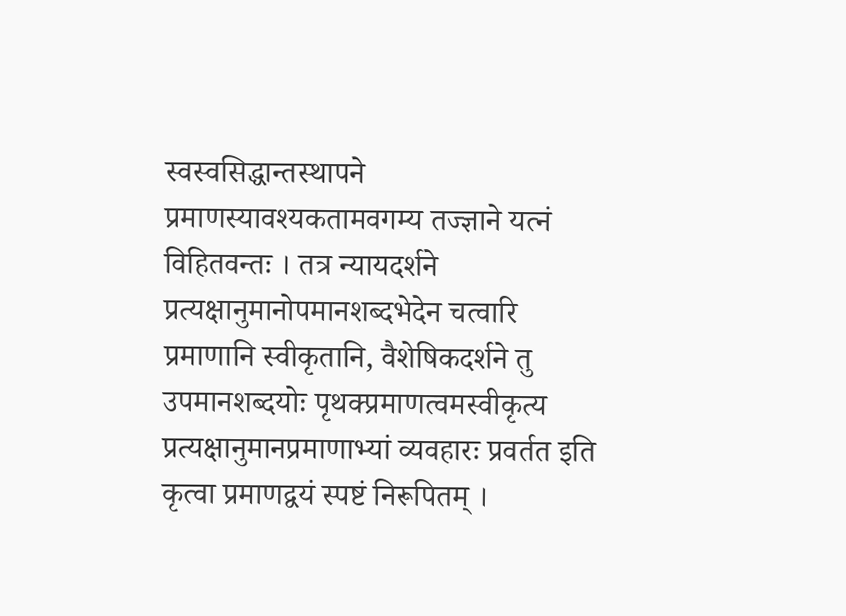स्वस्वसिद्धान्तस्थापने प्रमाणस्यावश्यकतामवगम्य तज्ज्ञाने यत्नं विहितवन्तः । तत्र न्यायदर्शने प्रत्यक्षानुमानोपमानशब्दभेदेन चत्वारि प्रमाणानि स्वीकृतानि, वैशेषिकदर्शने तु उपमानशब्दयोः पृथक्प्रमाणत्वमस्वीकृत्य प्रत्यक्षानुमानप्रमाणाभ्यां व्यवहारः प्रवर्तत इति कृत्वा प्रमाणद्वयं स्पष्टं निरूपितम् ।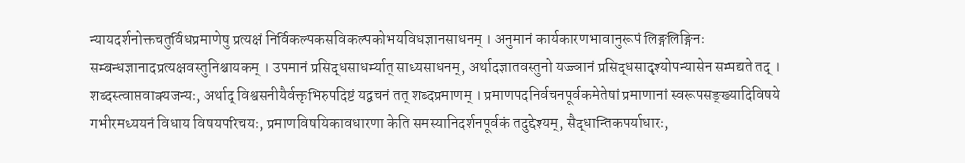न्यायदर्शनोक्तचतुर्विधप्रमाणेषु प्रत्यक्षं निर्विकल्पकसविकल्पकोभयविधज्ञानसाधनम् । अनुमानं कार्यकारणभावानुरूपं लिङ्गलिङ्गिनः सम्बन्धज्ञानादप्रत्यक्षवस्तुनिश्चायकम् । उपमानं प्रसिद्धसाधर्म्यात् साध्यसाधनम्, अर्थादज्ञातवस्तुनो यज्ज्ञानं प्रसिद्धसादृश्योपन्यासेन सम्पद्यते तद् । शब्दस्त्वाप्तवाक्यजन्यः, अर्थाद् विश्वसनीयैर्वक्तृभिरुपदिष्टं यद्वचनं तत् शब्दप्रमाणम् । प्रमाणपदनिर्वचनपूर्वकमेतेषां प्रमाणानां स्वरूपसङ्ख्यादिविषये गभीरमध्ययनं विधाय विषयपरिचयः, प्रमाणविषयिकावधारणा केति समस्यानिदर्शनपूर्वकं तदुद्देश्यम्, सैद्धान्तिकपर्याधारः,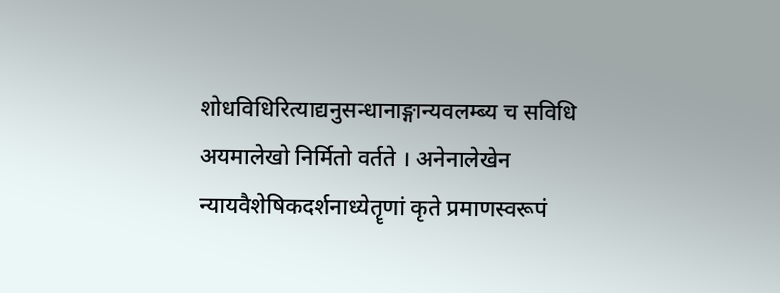शोधविधिरित्याद्यनुसन्धानाङ्गान्यवलम्ब्य च सविधि अयमालेखो निर्मितो वर्तते । अनेनालेखेन न्यायवैशेषिकदर्शनाध्येतॄणां कृते प्रमाणस्वरूपं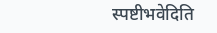स्पष्टीभवेदिति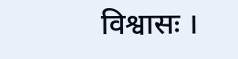विश्वासः ।